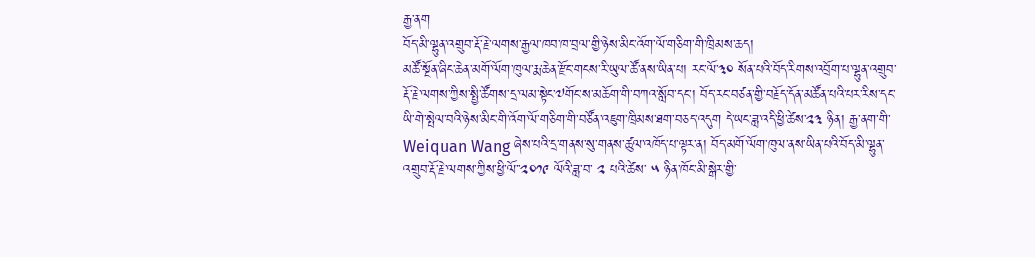རྒྱ་ནག
བོད་མི་ལྷུན་འགྲུབ་རྡོ་རྗེ་ལགས་རྒྱལ་ཁབ་ཁ་བྲལ་གྱི་ཉེས་མིང་འོག་ལོ་གཅིག་གི་ཁྲིམས་ཆད།
མཚོ་སྔོན་ཞིང་ཆེན་མགོ་ལོག་ཁུལ་རྨ་ཆེན་རྫོང་གངས་རི་ཡུལ་ཚོ་ནས་ཡིན་པ། རང་ལོ་༣༠ སོན་པའི་བོད་རིགས་འབྲོག་པ་ལྷུན་འགྲུབ་རྡོ་རྗེ་ལགས་ཀྱིས་སྤྱི་ཚོགས་དྲ་ལམ་སྟེང་༧གོང་ས་མཆོག་གི་བཀའ་སློབ་དང་། བོད་རང་བཙན་གྱི་བརྗོད་དོན་མཚོན་པའི་པར་རིས་དང་ཡི་གེ་སྤེལ་བའི་ཉེས་མིང་གི་འོག་ལོ་གཅིག་གི་བཙོན་འཇུག་ཁྲིམས་ཐག་བཅད་འདུག དེ་ཡང་ཟླ་འདི་ཕྱི་ཚེས་༢༣ ཉིན། རྒྱ་ནག་གི་Weiquan Wang ཞེས་པའི་དྲ་གནས་སུ་གནས་ཚུལ་འཁོད་པ་ལྟར་ན། བོད་མགོ་ལོག་ཁུལ་ནས་ཡིན་པའི་བོད་མི་ལྷུན་འགྲུབ་རྡོ་རྗེ་ལགས་ཀྱིས་ཕྱི་ལོ་་༢༠༡༩ ལོའི་ཟླ་བ་ ༢ པའི་ཚེས་ ༥ ཉིན་ཁོང་མི་སྒེར་གྱི་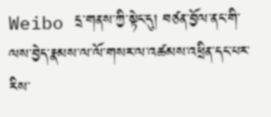Weibo དྲ་གནས་ཀྱི་སྟེང་དུ། བཙན་བྱོལ་ནང་གི་ལས་བྱེད་རྣམས་ལ་ལོ་གསར་ལ་འཚམས་འཕྲིན་དང་པར་རིས་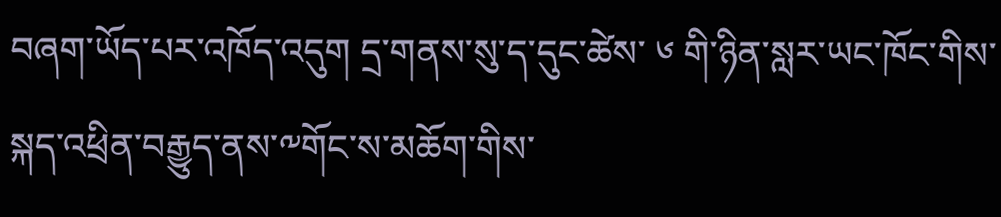བཞག་ཡོད་པར་འཁོད་འདུག དྲ་གནས་སུ་ད་དུང་ཚེས་ ༦ གི་ཉིན་སླར་ཡང་ཁོང་གིས་སྐད་འཕྲིན་བརྒྱུད་ནས་༸གོང་ས་མཆོག་གིས་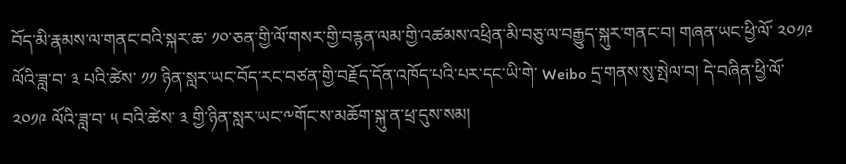བོད་མི་རྣམས་ལ་གནང་བའི་སྐར་ཆ་ ༡༠་ཅན་གྱི་ལོ་གསར་གྱི་བརྙན་ལམ་གྱི་འཚམས་འཕྲིན་མི་བཅུ་ལ་བརྒྱུད་སྐུར་གནང་བ། གཞན་ཡང་ཕྱི་ལོ་ ༢༠༡༩ ལོའི་ཟླ་བ་ ༣ པའི་ཚེས་ ༡༡ ཉིན་སླར་ཡང་བོད་རང་བཙན་གྱི་བརྗོད་དོན་འཁོད་པའི་པར་དང་ཡི་གེ་ Weibo དྲ་གནས་སུ་སྤེལ་བ། དེ་བཞིན་ཕྱི་ལོ་ ༢༠༡༩ ལོའི་ཟླ་བ་ ༥ བའི་ཚེས་ ༣ གྱི་ཉིན་སླར་ཡང་༸གོང་ས་མཆོག་སྐུ་ན་ཕྲ་དུས་སམ།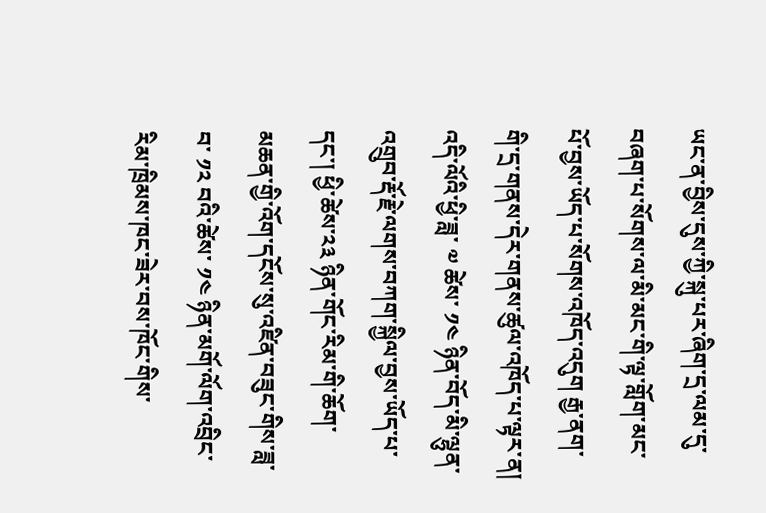ཡང་ན་བྱིས་དུས་ཀྱི་སྐུ་པར་ཞིག་དྲ་ལམ་དུ་བཞག་པ་སོགས་ལ་མི་མང་གི་ལྟ་གློག་མང་པོ་བྱས་ཡོད་པ་སོགས་འཁོད་འདུག རྒྱ་ནག་གི་དྲ་གནས་དེར་གནས་ཚུལ་འཁོད་པ་ལྟར་ན། འདི་ལོའི་ཕྱི་ཟླ་ ༧ ཚེས་ ༡༤ ཉིན་བོད་མི་ལྷུན་འགྲུབ་རྡོ་རྗེ་ལགས་བཀག་སྐྱིལ་བྱས་ཡོད་པ་དང་། ཕྱི་ཚེས་༢༣ ཉིན་གོང་རིམ་གི་ཆོག་མཆན་གྱི་འོག་དངོས་སུ་འཛིན་བཟུང་གིས་ཟླ་བ་ ༡༢ བའི་ཚེས་ ༡༤ ཉིན་མགོ་ལོག་འབྲིང་རིམ་ཁྲིམས་ཁང་ཟེར་བས་ཁོང་གིས་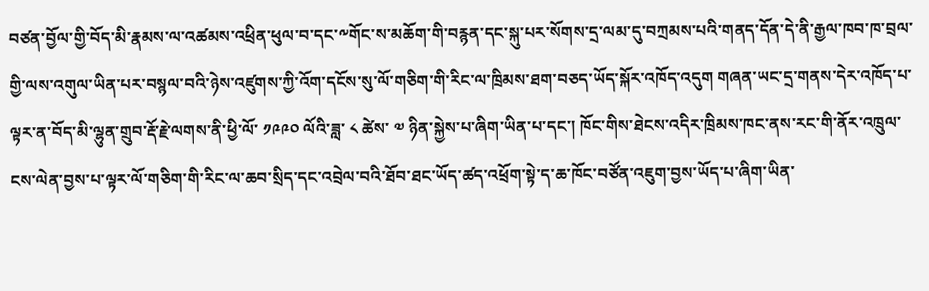བཙན་བྱོལ་གྱི་བོད་མི་རྣམས་ལ་འཚམས་འཕྲིན་ཕུལ་བ་དང་༸གོང་ས་མཆོག་གི་བརྙན་དང་སྐུ་པར་སོགས་དྲ་ལམ་དུ་བཀྲམས་པའི་གནད་དོན་དེ་ནི་རྒྱལ་ཁབ་ཁ་བྲལ་གྱི་ལས་འགུལ་ཡིན་པར་བསྙལ་བའི་ཉེས་འཛུགས་ཀྱི་འོག་དངོས་སུ་ལོ་གཅིག་གི་རིང་ལ་ཁྲིམས་ཐག་བཅད་ཡོད་སྐོར་འཁོད་འདུག གཞན་ཡང་དྲ་གནས་དེར་འཁོད་པ་ལྟར་ན་བོད་མི་ལྷུན་གྲུབ་རྡོ་རྗེ་ལགས་ནི་ཕྱི་ལོ་ ༡༩༩༠ ལོའི་ཟླ་ ༨ ཚེས་ ༧ ཉིན་སྐྱེས་པ་ཞིག་ཡིན་པ་དང་། ཁོང་གིས་ཐེངས་འདིར་ཁྲིམས་ཁང་ནས་རང་གི་ནོར་འཁྲུལ་ངས་ལེན་བྱས་པ་ལྟར་ལོ་གཅིག་གི་རིང་ལ་ཆབ་སྲིད་དང་འབྲེལ་བའི་ཐོབ་ཐང་ཡོད་ཚད་འཕྲོག་སྟེ་ད་ཆ་ཁོང་བཙོན་འཇུག་བྱས་ཡོད་པ་ཞིག་ཡིན་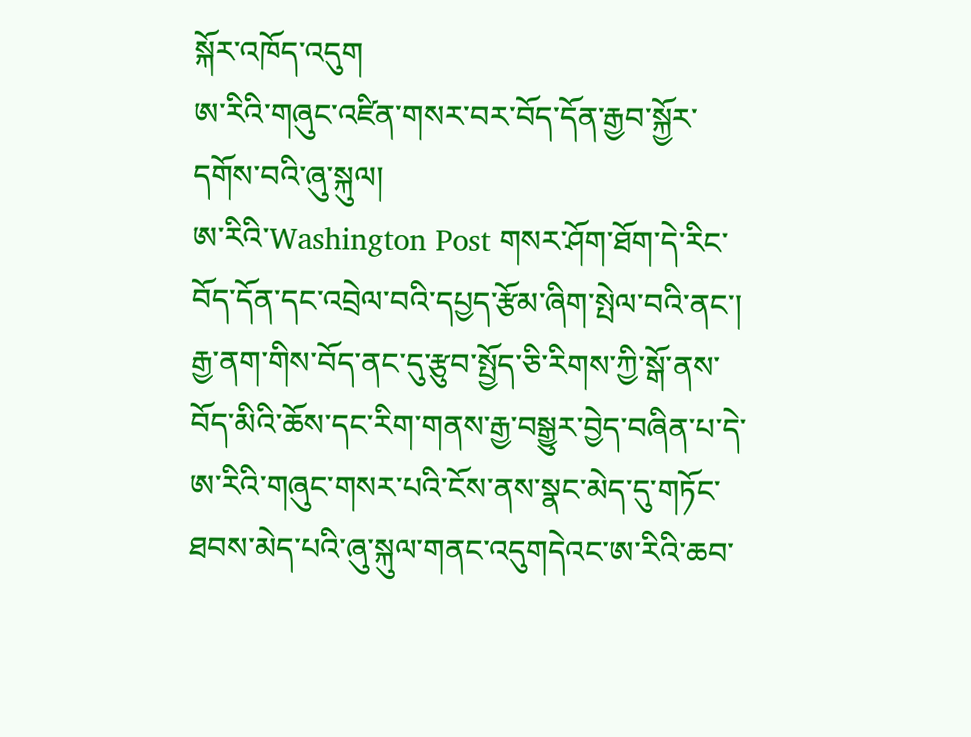སྐོར་འཁོད་འདུག
ཨ་རིའི་གཞུང་འཛིན་གསར་བར་བོད་དོན་རྒྱབ་སྐྱོར་དགོས་བའི་ཞུ་སྐུལ།
ཨ་རིའི་Washington Post གསར་ཤོག་ཐོག་དེ་རིང་བོད་དོན་དང་འབྲེལ་བའི་དཔྱད་རྩོམ་ཞིག་སྤེལ་བའི་ནང་། རྒྱ་ནག་གིས་བོད་ནང་དུ་རྩུབ་སྤྱོད་ཅི་རིགས་ཀྱི་སྒོ་ནས་བོད་མིའི་ཆོས་དང་རིག་གནས་རྒྱ་བསྒྱུར་བྱེད་བཞིན་པ་དེ་ཨ་རིའི་གཞུང་གསར་པའི་ངོས་ནས་སྣང་མེད་དུ་གཏོང་ཐབས་མེད་པའི་ཞུ་སྐུལ་གནང་འདུགདེའང་ཨ་རིའི་ཆབ་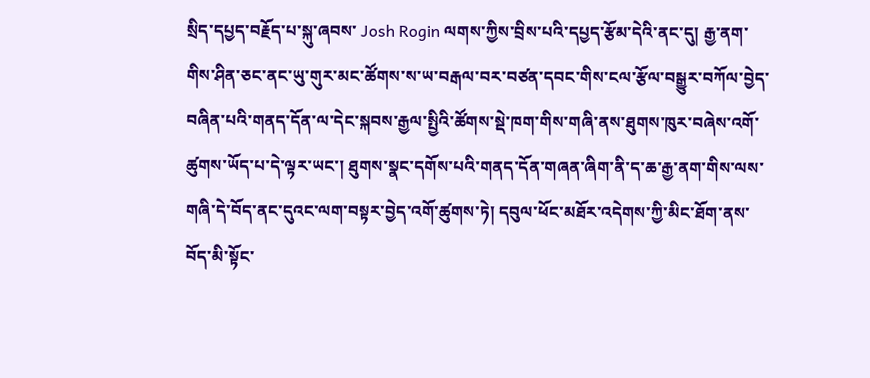སྲིད་དཔྱད་བརྗོད་པ་སྐུ་ཞབས་ Josh Rogin ལགས་ཀྱིས་བྲིས་པའི་དཔྱད་རྩོམ་དེའི་ནང་དུ། རྒྱ་ནག་གིས་ཤིན་ཅང་ནང་ཡུ་གུར་མང་ཚོགས་ས་ཡ་བརྒལ་བར་བཙན་དབང་གིས་ངལ་རྩོལ་བསྒྱུར་བཀོལ་བྱེད་བཞིན་པའི་གནད་དོན་ལ་དེང་སྐབས་རྒྱལ་སྤྱིའི་ཚོགས་སྡེ་ཁག་གིས་གཞི་ནས་ཐུགས་ཁུར་བཞེས་འགོ་ཚུགས་ཡོད་པ་དེ་ལྟར་ཡང་། ཐུགས་སྣང་དགོས་པའི་གནད་དོན་གཞན་ཞིག་ནི་ད་ཆ་རྒྱ་ནག་གིས་ལས་གཞི་དེ་བོད་ནང་དུའང་ལག་བསྟར་བྱེད་འགོ་ཚུགས་ཏེ། དབུལ་ཕོང་མཐོར་འདེགས་ཀྱི་མིང་ཐོག་ནས་བོད་མི་སྟོང་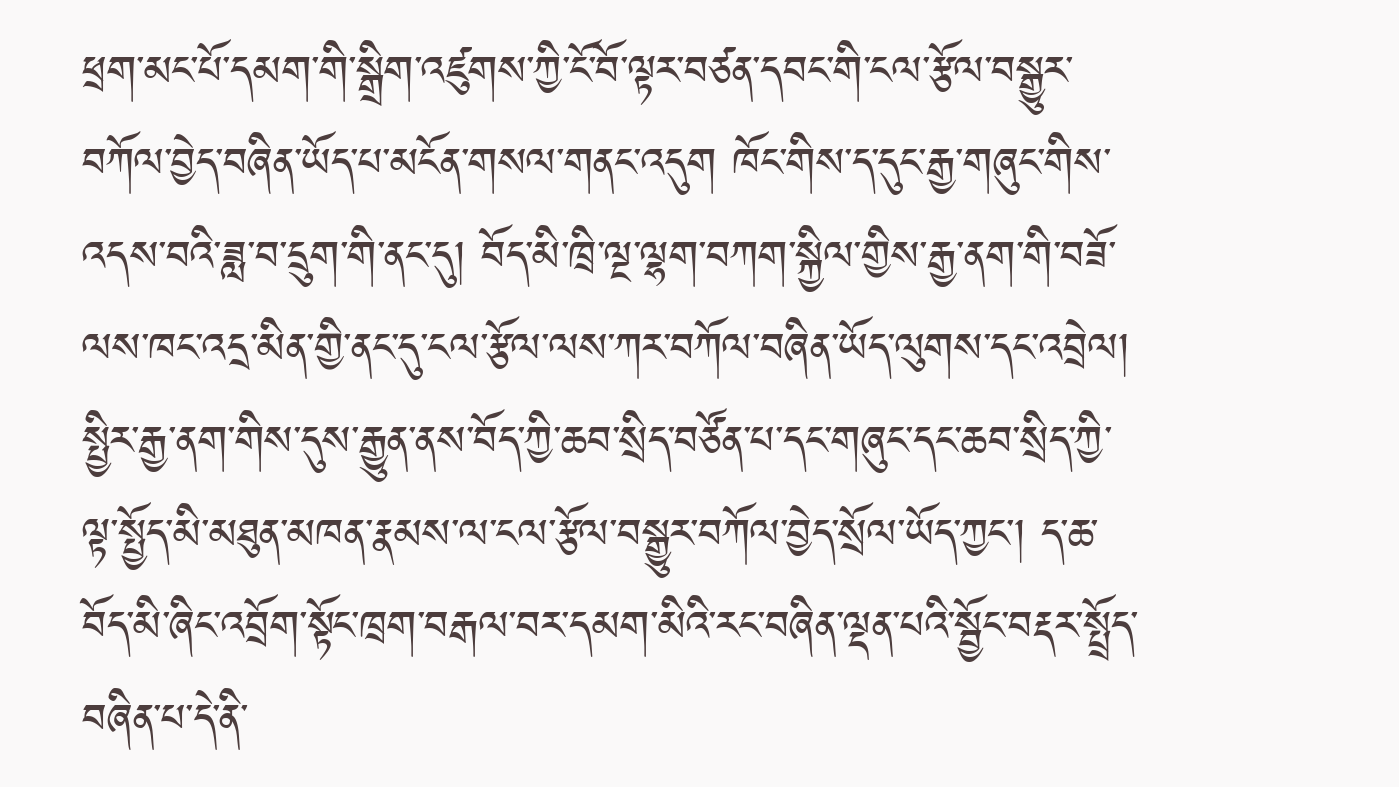ཕྲག་མང་པོ་དམག་གི་སྒྲིག་འཛུགས་ཀྱི་ངོ་བོ་ལྟར་བཙན་དབང་གི་ངལ་རྩོལ་བསྒྱུར་བཀོལ་བྱེད་བཞིན་ཡོད་པ་མངོན་གསལ་གནང་འདུག ཁོང་གིས་ད་དུང་རྒྱ་གཞུང་གིས་འདས་བའི་ཟླ་བ་དྲུག་གི་ནང་དུ། བོད་མི་ཁྲི་ལྔ་ལྷག་བཀག་སྐྱིལ་གྱིས་རྒྱ་ནག་གི་བཟོ་ལས་ཁང་འདྲ་མིན་གྱི་ནང་དུ་ངལ་རྩོལ་ལས་ཀར་བཀོལ་བཞིན་ཡོད་ལུགས་དང་འབྲེལ། སྤྱིར་རྒྱ་ནག་གིས་དུས་རྒྱུན་ནས་བོད་ཀྱི་ཆབ་སྲིད་བཙོན་པ་དང་གཞུང་དང་ཆབ་སྲིད་ཀྱི་ལྟ་སྤྱོད་མི་མཐུན་མཁན་རྣམས་ལ་ངལ་རྩོལ་བསྒྱུར་བཀོལ་བྱེད་སྲོལ་ཡོད་ཀྱང་། ད་ཆ་བོད་མི་ཞིང་འབྲོག་སྟོང་ཁྲག་བརྒལ་བར་དམག་མིའི་རང་བཞིན་ལྡན་པའི་སྦྱོང་བརྡར་སྤྲོད་བཞིན་པ་དེ་ནི་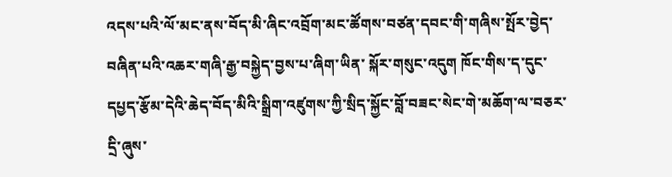འདས་པའི་ལོ་མང་ནས་བོད་མི་ཞིང་འབྲོག་མང་ཚོགས་བཙན་དབང་གི་གཞིས་སྤོར་བྱེད་བཞིན་པའི་འཆར་གཞི་རྒྱ་བསྐྱེད་བྱས་པ་ཞིག་ཡིན་ སྐོར་གསུང་འདུག ཁོང་གིས་ད་དུང་དཔྱད་རྩོམ་དེའི་ཆེད་བོད་མིའི་སྒྲིག་འཛུགས་ཀྱི་སྲིད་སྐྱོང་བློ་བཟང་སེང་གེ་མཆོག་ལ་བཅར་དྲི་ཞུས་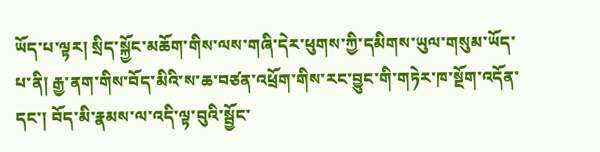ཡོད་པ་ལྟར། སྲིད་སྐྱོང་མཆོག་གིས་ལས་གཞི་དེར་ཕུགས་ཀྱི་དམིགས་ཡུལ་གསུམ་ཡོད་པ་ནི། རྒྱ་ནག་གིས་བོད་མིའི་ས་ཆ་བཙན་འཕྲོག་གིས་རང་བྱུང་གི་གཏེར་ཁ་སྔོག་འདོན་དང་། བོད་མི་རྣམས་ལ་འདི་ལྟ་བུའི་སྦྱོང་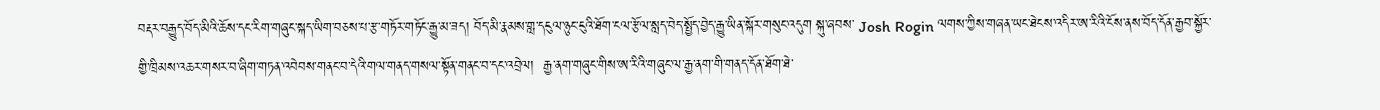བརྡར་བརྒྱུད་བོད་མིའི་ཆོས་དང་རིག་གཞུང་སྐད་ཡིག་བཅས་པ་རྩ་གཏོར་གཏོང་རྒྱུ་མ་ཟད། བོད་མི་རྣམས་གླ་དངུལ་ཉུང་ངུའི་ཐོག་ངལ་རྩོལ་སླད་བེད་སྤྱོད་བྱེད་རྒྱུ་ཡིན་སྐོར་གསུང་འདུག སྐུ་ཞབས་ Josh Rogin ལགས་ཀྱིས་གཞན་ཡང་ཐེངས་འདིར་ཨ་རིའི་ངོས་ནས་བོད་དོན་རྒྱབ་སྐྱོར་གྱི་ཁྲིམས་འཆར་གསར་བ་ཞིག་གཏན་འབེབས་གནང་བ་དེའི་གལ་གནད་གསལ་སྟོན་གནང་བ་དང་འབྲེལ།  རྒྱ་ནག་གཞུང་གིས་ཨ་རིའི་གཞུང་ལ་རྒྱ་ནག་གི་གནད་དོན་ཐོག་ཐེ་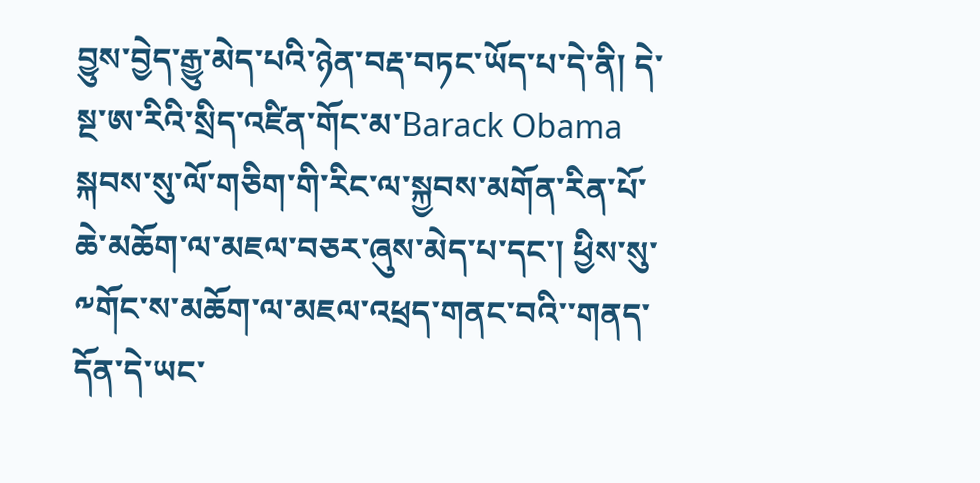བྱུས་བྱེད་རྒྱུ་མེད་པའི་ཉེན་བརྡ་བཏང་ཡོད་པ་དེ་ནི། དེ་སྔ་ཨ་རིའི་སྲིད་འཛིན་གོང་མ་Barack Obama སྐབས་སུ་ལོ་གཅིག་གི་རིང་ལ་སྐྱབས་མགོན་རིན་པོ་ཆེ་མཆོག་ལ་མཇལ་བཅར་ཞུས་མེད་པ་དང་། ཕྱིས་སུ་༸གོང་ས་མཆོག་ལ་མཇལ་འཕྲད་གནང་བའི་་གནད་དོན་དེ་ཡང་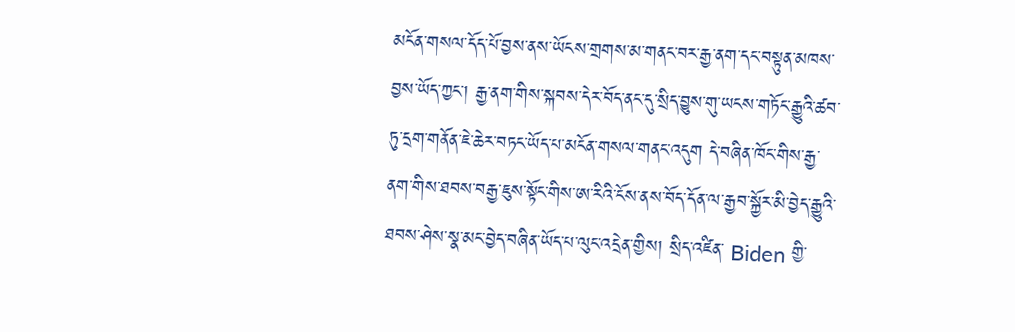མངོན་གསལ་དོད་པོ་བྱས་ནས་ཡོངས་གྲགས་མ་གནང་བར་རྒྱ་ནག་དང་བསྟུན་མཁས་བྱས་ཡོད་ཀྱང་། རྒྱ་ནག་གིས་སྐབས་དེར་བོད་ནང་དུ་སྲིད་བྱུས་གུ་ཡངས་གཏོང་རྒྱུའི་ཚབ་ཏུ་དྲག་གནོན་ཇེ་ཆེར་བཏང་ཡོད་པ་མངོན་གསལ་གནང་འདུག དེ་བཞིན་ཁོང་གིས་རྒྱ་ནག་གིས་ཐབས་བརྒྱ་ཇུས་སྟོང་གིས་ཨ་རིའི་ངོས་ནས་བོད་དོན་ལ་རྒྱབ་སྐྱོར་མི་བྱེད་རྒྱུའི་ཐབས་ཤེས་སྣ་མང་བྱེད་བཞིན་ཡོད་པ་ལུང་འདྲེན་གྱིས། སྲིད་འཛིན་ Biden གྱི་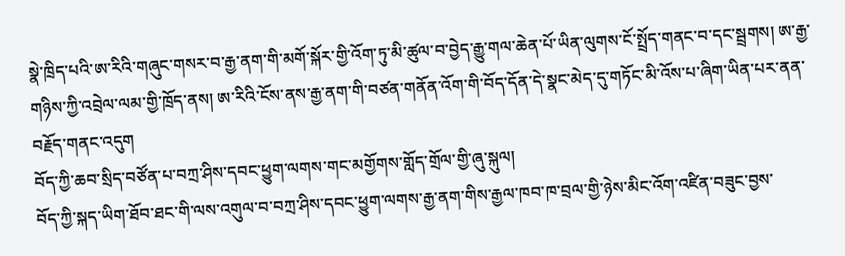སྣེ་ཁྲིད་པའི་ཨ་རིའི་གཞུང་གསར་བ་རྒྱ་ནག་གི་མགོ་སྐོར་གྱི་འོག་ཏུ་མི་ཚུལ་བ་བྱེད་རྒྱུ་གལ་ཆེན་པོ་ཡིན་ལུགས་ངོ་སྤྲོད་གནང་བ་དང་སྦྲགས། ཨ་རྒྱ་གཉིས་ཀྱི་འབྲེལ་ལམ་གྱི་ཁྲོད་ནས། ཨ་རིའི་ངོས་ནས་རྒྱ་ནག་གི་བཙན་གནོན་འོག་གི་བོད་དོན་དེ་སྣང་མེད་དུ་གཏོང་མི་འོས་པ་ཞིག་ཡིན་པར་ནན་བརྗོད་གནང་འདུག
བོད་ཀྱི་ཆབ་སྲིད་བཙོན་པ་བཀྲ་ཤིས་དབང་ཕྱུག་ལགས་གང་མགྱོགས་གློད་གྲོལ་གྱི་ཞུ་སྐུལ།
བོད་ཀྱི་སྐད་ཡིག་ཐོབ་ཐང་གི་ལས་འགུལ་བ་བཀྲ་ཤིས་དབང་ཕྱུག་ལགས་རྒྱ་ནག་གིས་རྒྱལ་ཁབ་ཁ་བྲལ་གྱི་ཉེས་མིང་འོག་འཛིན་བཟུང་བྱས་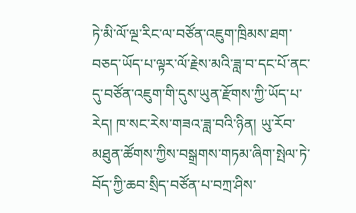ཏེ་མི་ལོ་ལྔ་རིང་ལ་བཙོན་འཇུག་ཁྲིམས་ཐག་བཅད་ཡོད་པ་ལྟར་ལོ་རྗེས་མའི་ཟླ་བ་དང་པོ་ནང་དུ་བཙོན་འཇུག་གི་དུས་ཡུན་རྫོགས་ཀྱི་ཡོད་པ་རེད། ཁ་སང་རེས་གཟའ་ཟླ་བའི་ཉིན། ཡུ་རོབ་མཐུན་ཚོགས་ཀྱིས་བསྒྲགས་གཏམ་ཞིག་སྤེལ་ཏེ་བོད་ཀྱི་ཆབ་སྲིད་བཙོན་པ་བཀྲ་ཤིས་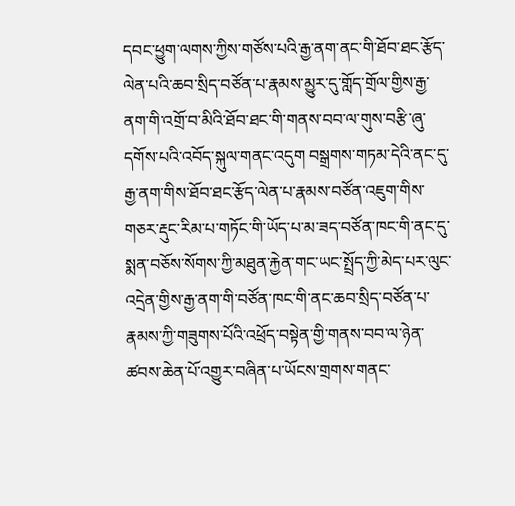དབང་ཕྱུག་ལགས་ཀྱིས་གཙོས་པའི་རྒྱ་ནག་ནང་གི་ཐོབ་ཐང་རྩོད་ལེན་པའི་ཆབ་སྲིད་བཙོན་པ་རྣམས་མྱུར་དུ་གློད་གྲོལ་གྱིས་རྒྱ་ནག་གི་འགྲོ་བ་མིའི་ཐོབ་ཐང་གི་གནས་བབ་ལ་གུས་བརྩི་ཞུ་དགོས་པའི་འབོད་སྐུལ་གནང་འདུག བསྒྲགས་གཏམ་དེའི་ནང་དུ་རྒྱ་ནག་གིས་ཐོབ་ཐང་རྩོད་ལེན་པ་རྣམས་བཙོན་འཇུག་གིས་གཅར་རྡུང་རིམ་པ་གཏོང་གི་ཡོད་པ་མ་ཟད་བཙོན་ཁང་གི་ནང་དུ་སྨན་བཅོས་སོགས་ཀྱི་མཐུན་རྐྱེན་གང་ཡང་སྤྲོད་ཀྱི་མེད་པར་ལུང་འདྲེན་གྱིས་རྒྱ་ནག་གི་བཙོན་ཁང་གི་ནང་ཆབ་སྲིད་བཙོན་པ་རྣམས་ཀྱི་གཟུགས་པོའི་འཕྲོད་བསྟེན་གྱི་གནས་བབ་ལ་ཉེན་ཚབས་ཆེན་པོ་འགྱུར་བཞིན་པ་ཡོངས་གྲགས་གནང་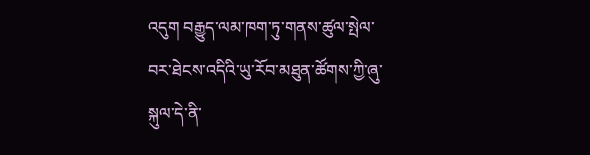འདུག བརྒྱུད་ལམ་ཁག་ཏུ་གནས་ཚུལ་སྤེལ་བར་ཐེངས་འདིའི་ཡུ་རོབ་མཐུན་ཚོགས་ཀྱི་ཞུ་སྐུལ་དེ་ནི་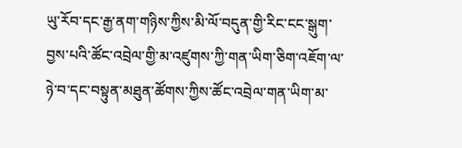ཡུ་རོབ་དང་རྒྱ་ནག་གཉིས་ཀྱིས་མི་ལོ་བདུན་གྱི་རིང་ངང་སྒུག་བྱས་པའི་ཚོང་འབྲེལ་གྱི་མ་འཛུགས་ཀྱི་གན་ཡིག་ཅིག་འཇོག་ལ་ཉེ་བ་དང་བསྟུན་མཐུན་ཚོགས་ཀྱིས་ཚོང་འབྲེལ་གན་ཡིག་མ་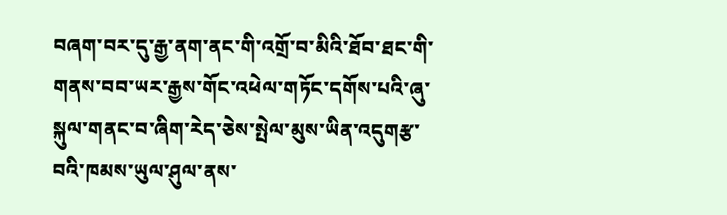བཞག་བར་དུ་རྒྱ་ནག་ནང་གི་འགྲོ་བ་མིའི་ཐོབ་ཐང་གི་གནས་བབ་ཡར་རྒྱས་གོང་འཕེལ་གཏོང་དགོས་པའི་ཞུ་སྐུལ་གནང་བ་ཞིག་རེད་ཅེས་སྤེལ་མུས་ཡིན་འདུགརྩ་བའི་ཁམས་ཡུལ་ཤུལ་ནས་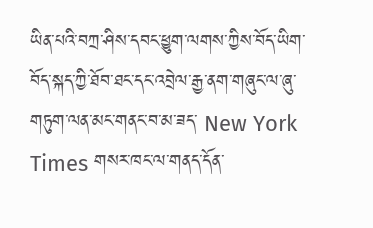ཡིན་པའི་བཀྲ་ཤིས་དབང་ཕྱུག་ལགས་ཀྱིས་བོད་ཡིག་བོད་སྐད་ཀྱི་ཐོབ་ཐང་དང་འབྲེལ་རྒྱ་ནག་གཞུང་ལ་ཞུ་གཏུག་ལན་མང་གནང་བ་མ་ཟད་ New York Times གསར་ཁང་ལ་གནད་དོན་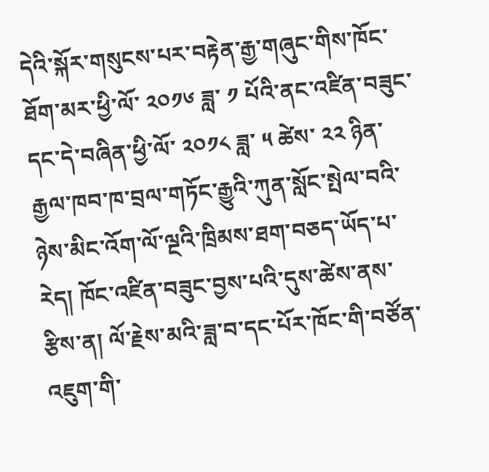དེའི་སྐོར་གསུངས་པར་བརྟེན་རྒྱ་གཞུང་གིས་ཁོང་ཐོག་མར་ཕྱི་ལོ་ ༢༠༡༦ ཟླ་ ༡ པོའི་ནང་འཛིན་བཟུང་དང་དེ་བཞིན་ཕྱི་ལོ་ ༢༠༡༨ ཟླ་ ༥ ཚེས་ ༢༢ ཉིན་རྒྱལ་ཁབ་ཁ་བྲལ་གཏོང་རྒྱུའི་ཀུན་སློང་སྤེལ་བའི་ཉེས་མིང་འོག་ལོ་ལྔའི་ཁྲིམས་ཐག་བཅད་ཡོད་པ་རེད། ཁོང་འཛིན་བཟུང་བྱས་པའི་དུས་ཚེས་ནས་རྩིས་ན། ལོ་རྗེས་མའི་ཟླ་བ་དང་པོར་ཁོང་གི་བཙོན་འཇུག་གི་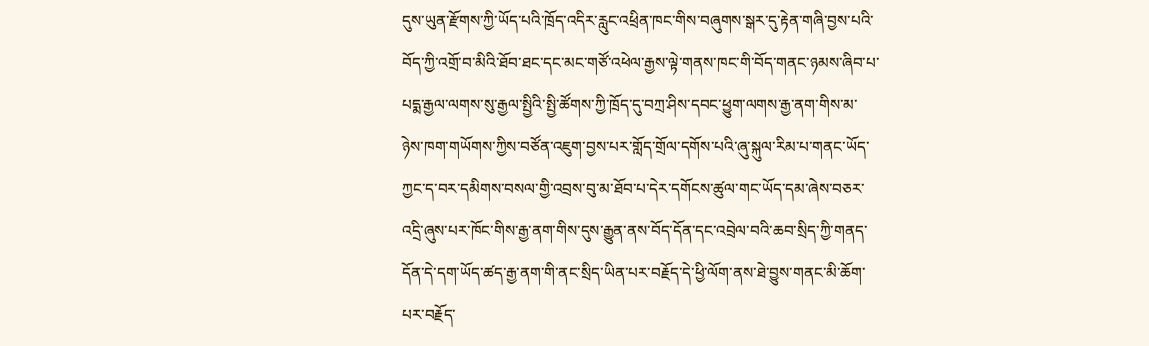དུས་ཡུན་རྫོགས་ཀྱི་ཡོད་པའི་ཁྲོད་འདིར་རླུང་འཕྲིན་ཁང་གིས་བཞུགས་སྒར་དུ་རྟེན་གཞི་བྱས་པའི་བོད་ཀྱི་འགྲོ་བ་མིའི་ཐོབ་ཐང་དང་མང་གཙོ་འཕེལ་རྒྱས་ལྟེ་གནས་ཁང་གི་བོད་གནང་ཉམས་ཞིབ་པ་པདྨ་རྒྱལ་ལགས་སུ་རྒྱལ་སྤྱིའི་སྤྱི་ཚོགས་ཀྱི་ཁྲོད་དུ་བཀྲ་ཤིས་དབང་ཕྱུག་ལགས་རྒྱ་ནག་གིས་མ་ཉེས་ཁག་གཡོགས་ཀྱིས་བཙོན་འཇུག་བྱས་པར་གློད་གྲོལ་དགོས་པའི་ཞུ་སྐུལ་རིམ་པ་གནང་ཡོད་ཀྱང་ད་བར་དམིགས་བསལ་གྱི་འབྲས་བུ་མ་ཐོབ་པ་དེར་དགོངས་ཚུལ་གང་ཡོད་དམ་ཞེས་བཅར་འདྲི་ཞུས་པར་ཁོང་གིས་རྒྱ་ནག་གིས་དུས་རྒྱུན་ནས་བོད་དོན་དང་འབྲེལ་བའི་ཆབ་སྲིད་ཀྱི་གནད་དོན་དེ་དག་ཡོད་ཚད་རྒྱ་ནག་གི་ནང་སྲིད་ཡིན་པར་བརྗོད་དེ་ཕྱི་ལོག་ནས་ཐེ་བྱུས་གནང་མི་ཆོག་པར་བརྗོད་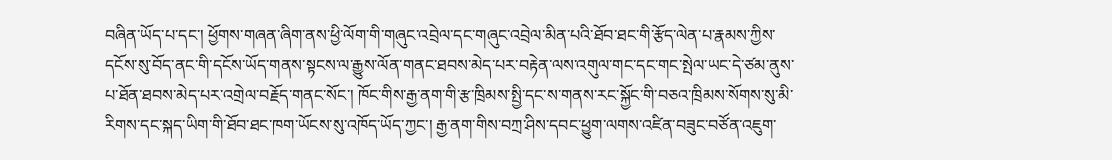བཞིན་ཡོད་པ་དང་། ཕྱོགས་གཞན་ཞིག་ནས་ཕྱི་ལོག་གི་གཞུང་འབྲེལ་དང་གཞུང་འབྲེལ་མིན་པའི་ཐོབ་ཐང་གི་རྩོད་ལེན་པ་རྣམས་ཀྱིས་དངོས་སུ་བོད་ནང་གི་དངོས་ཡོད་གནས་སྟངས་ལ་རྒྱུས་ལོན་གནང་ཐབས་མེད་པར་བརྟེན་ལས་འགུལ་གང་དང་གང་སྤེལ་ཡང་དེ་ཙམ་ནུས་པ་ཐོན་ཐབས་མེད་པར་འགྲེལ་བརྗོད་གནང་སོང་། ཁོང་གིས་རྒྱ་ནག་གི་རྩ་ཁྲིམས་སྤྱི་དང་ས་གནས་རང་སྐྱོང་གི་བཅའ་ཁྲིམས་སོགས་སུ་མི་རིགས་དང་སྐད་ཡིག་གི་ཐོབ་ཐང་ཁག་ཡོངས་སུ་འཁོད་ཡོད་ཀྱང་། རྒྱ་ནག་གིས་བཀྲ་ཤིས་དབང་ཕྱུག་ལགས་འཛིན་བཟུང་བཙོན་འཇུག་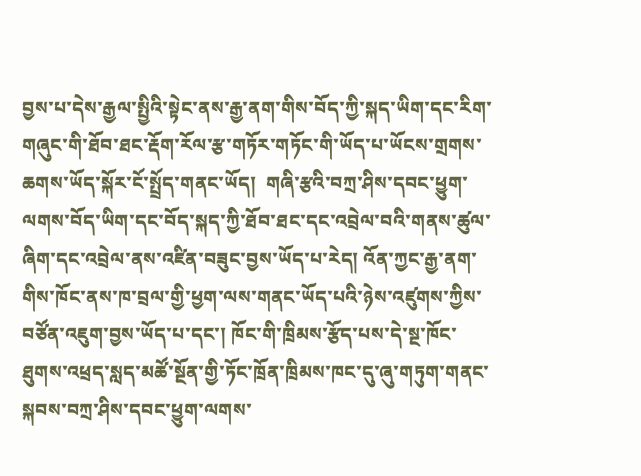བྱས་པ་དེས་རྒྱལ་སྤྱིའི་སྟེང་ནས་རྒྱ་ནག་གིས་བོད་ཀྱི་སྐད་ཡིག་དང་རིག་གཞུང་གི་ཐོབ་ཐང་རྡོག་རོལ་རྩ་གཏོར་གཏོང་གི་ཡོད་པ་ཡོངས་གྲགས་ཆགས་ཡོད་སྐོར་ངོ་སྤྲོད་གནང་ཡོད།  གཞི་རྩའི་བཀྲ་ཤིས་དབང་ཕྱུག་ལགས་བོད་ཡིག་དང་བོད་སྐད་ཀྱི་ཐོབ་ཐང་དང་འབྲེལ་བའི་གནས་ཚུལ་ཞིག་དང་འབྲེལ་ནས་འཛིན་བཟུང་བྱས་ཡོད་པ་རེད། འོན་ཀྱང་རྒྱ་ནག་གིས་ཁོང་ནས་ཁ་བྲལ་གྱི་ཕྱག་ལས་གནང་ཡོད་པའི་ཉེས་འཛུགས་ཀྱིས་བཙོན་འཇུག་བྱས་ཡོད་པ་དང་། ཁོང་གི་ཁྲིམས་རྩོད་པས་དེ་སྔ་ཁོང་ཐུགས་འཕྲད་སླད་མཚོ་སྔོན་གྱི་ཏོང་ཁྲོན་ཁྲིམས་ཁང་དུ་ཞུ་གཏུག་གནང་སྐབས་བཀྲ་ཤིས་དབང་ཕྱུག་ལགས་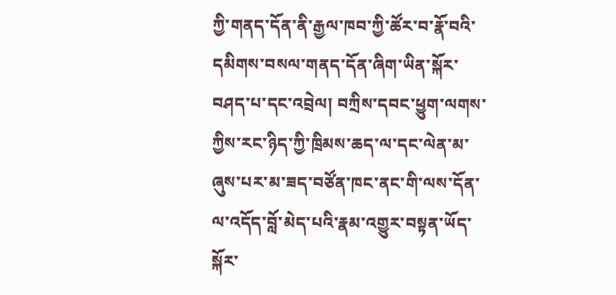ཀྱི་གནད་དོན་ནི་རྒྱལ་ཁབ་ཀྱི་ཚོར་བ་རྣོ་བའི་དམིགས་བསལ་གནད་དོན་ཞིག་ཡིན་སྐོར་བཤད་པ་དང་འབྲེལ། བཀྲིས་དབང་ཕྱུག་ལགས་ཀྱིས་རང་ཉིད་ཀྱི་ཁྲིམས་ཆད་ལ་དང་ལེན་མ་ཞུས་པར་མ་ཟད་བཙོན་ཁང་ནང་གི་ལས་དོན་ལ་འདོད་བློ་མེད་པའི་རྣམ་འགྱུར་བསྟན་ཡོད་སྐོར་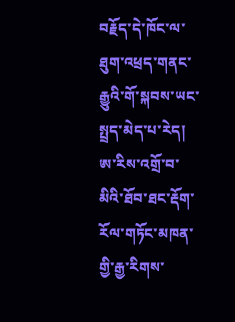བརྗོད་དེ་ཁོང་ལ་ཐུག་འཕྲད་གནང་རྒྱུའི་གོ་སྐབས་ཡང་སྤྲད་མེད་པ་རེད།
ཨ་རིས་འགྲོ་བ་མིའི་ཐོབ་ཐང་རྡོག་རོལ་གཏོང་མཁན་གྱི་རྒྱ་རིགས་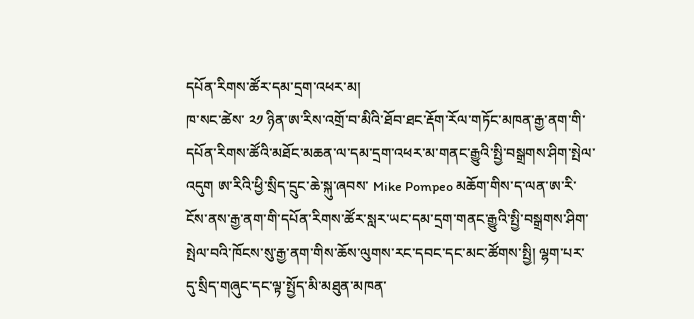དཔོན་རིགས་ཚོར་དམ་དྲག་འཕར་མ།
ཁ་སང་ཚེས་ ༢༡ ཉིན་ཨ་རིས་འགྲོ་བ་མིའི་ཐོབ་ཐང་རྡོག་རོལ་གཏོང་མཁན་རྒྱ་ནག་གི་དཔོན་རིགས་ཚོའི་མཐོང་མཆན་ལ་དམ་དྲག་འཕར་མ་གནང་རྒྱུའི་སྤྱི་བསྒྲགས་ཤིག་སྤེལ་འདུག ཨ་རིའི་ཕྱི་སྲིད་དྲུང་ཆེ་སྐུ་ཞབས་ Mike Pompeo མཆོག་གིས་ད་ལན་ཨ་རི་ངོས་ནས་རྒྱ་ནག་གི་དཔོན་རིགས་ཚོར་སླར་ཡང་དམ་དྲག་གནང་རྒྱུའི་སྤྱི་བསྒྲགས་ཤིག་སྤེལ་བའི་ཁོངས་སུ་རྒྱ་ནག་གིས་ཆོས་ལུགས་རང་དབང་དང་མང་ཚོགས་སྤྱི། ལྷག་པར་དུ་སྲིད་གཞུང་དང་ལྟ་སྤྱོད་མི་མཐུན་མཁན་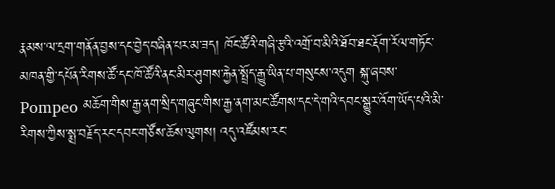རྣམས་ལ་དྲག་གནོན་བྱས་དང་བྱེད་བཞིན་པར་མ་ཟད། ཁོང་ཚོའི་གཞི་རྩའི་འགྲོ་བ་མིའི་ཐོབ་ཐང་རྡོག་རོལ་གཏོང་མཁན་གྱི་དཔོན་རིགས་ཚོ་དང་ཁོ་ཚོའི་ནང་མིར་ཤུགས་རྐྱེན་སྤྲོད་རྒྱུ་ཡིན་པ་གསུངས་འདུག སྐུ་ཞབས་ Pompeo མཆོག་གིས་རྒྱ་ནག་སྲིད་གཞུང་གིས་རྒྱ་ནག་མང་ཚོགས་དང་དེ་གའི་དབང་སྒྱུར་འོག་ཡོད་པའི་མི་རིགས་ཀྱིས་སྨྲ་བརྗོད་རང་དབང་གཙོས་ཆོས་ལུགས། འདུ་འཛོམས་རང་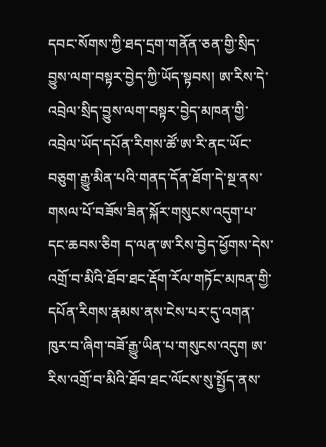དབང་སོགས་ཀྱི་ཐད་དྲག་གནོན་ཅན་གྱི་སྲིད་བྱུས་ལག་བསྟར་བྱེད་ཀྱི་ཡོད་སྟབས། ཨ་རིས་དེ་འབྲེལ་སྲིད་བྱུས་ལག་བསྟར་བྱེད་མཁན་གྱི་འབྲེལ་ཡོད་དཔོན་རིགས་ཚོ་ཨ་རི་ནང་ཡོང་བཅུག་རྒྱུ་མིན་པའི་གནད་དོན་ཐོག་དེ་སྔ་ནས་གསལ་པོ་བཟོས་ཟིན་སྐོར་གསུངས་འདུག་པ་དང་ཆབས་ཅིག ད་ལན་ཨ་རིས་བྱེད་ཕྱོགས་དེས་འགྲོ་བ་མིའི་ཐོབ་ཐང་རྡོག་རོལ་གཏོང་མཁན་གྱི་དཔོན་རིགས་རྣམས་ནས་ངེས་པར་དུ་འགན་ཁུར་བ་ཞིག་བཟོ་རྒྱུ་ཡིན་པ་གསུངས་འདུག ཨ་རིས་འགྲོ་བ་མིའི་ཐོབ་ཐང་ལོངས་སུ་སྤྱོད་ནས་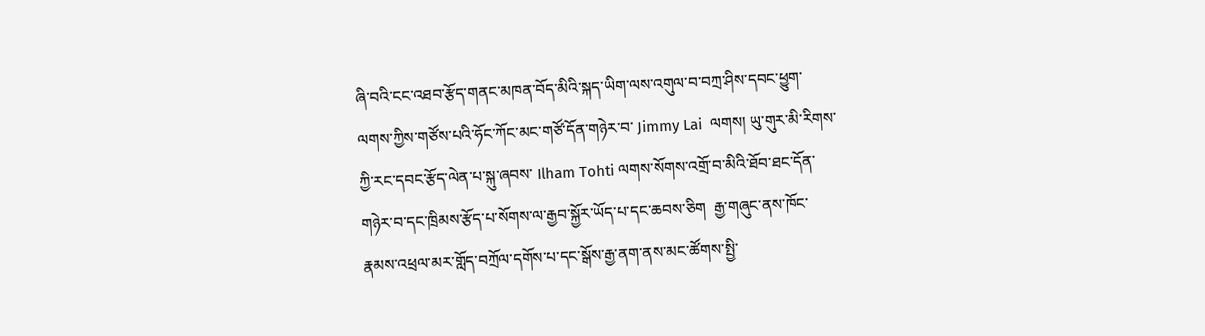ཞི་བའི་ངང་འཐབ་རྩོད་གནང་མཁན་བོད་མིའི་སྐད་ཡིག་ལས་འགུལ་བ་བཀྲ་ཤིས་དབང་ཕྱུག་ལགས་ཀྱིས་གཙོས་པའི་ཧོང་ཀོང་མང་གཙོ་དོན་གཉེར་བ་ Jimmy Lai  ལགས། ཡུ་གུར་མི་རིགས་ཀྱི་རང་དབང་རྩོད་ལེན་པ་སྐུ་ཞབས་ Ilham Tohti ལགས་སོགས་འགྲོ་བ་མིའི་ཐོབ་ཐང་དོན་གཉེར་བ་དང་ཁྲིམས་རྩོད་པ་སོགས་ལ་རྒྱབ་སྐྱོར་ཡོད་པ་དང་ཆབས་ཅིག  རྒྱ་གཞུང་ནས་ཁོང་རྣམས་འཕྲལ་མར་གློད་བཀྲོལ་དགོས་པ་དང་སྒོས་རྒྱ་ནག་ནས་མང་ཚོགས་སྤྱི་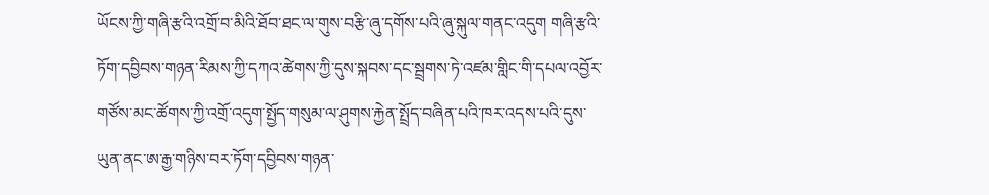ཡོངས་ཀྱི་གཞི་རྩའི་འགྲོ་བ་མིའི་ཐོབ་ཐང་ལ་གུས་བརྩི་ཞུ་དགོས་པའི་ཞུ་སྐུལ་གནང་འདུག གཞི་རྩའི་ཏོག་དབྱིབས་གཉན་རིམས་ཀྱི་དཀའ་ཚེགས་ཀྱི་དུས་སྐབས་དང་སྦྲགས་ཏེ་འཛམ་གླིང་གི་དཔལ་འབྱོར་གཙོས་མང་ཚོགས་ཀྱི་འགྲོ་འདུག་སྤྱོད་གསུམ་ལ་ཤུགས་རྐྱེན་སྤྲོད་བཞིན་པའི་ཁར་འདས་པའི་དུས་ཡུན་ནང་ཨ་རྒྱ་གཉིས་བར་ཏོག་དབྱིབས་གཉན་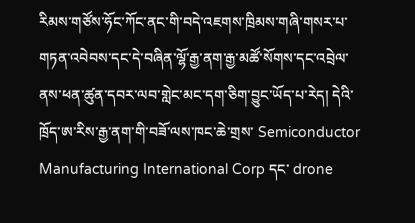རིམས་གཙོས་ཧོང་ཀོང་ནང་གི་བདེ་འཇགས་ཁྲིམས་གཞི་གསར་པ་གཏན་འབེབས་དང་དེ་བཞིན་ལྷོ་རྒྱ་ནག་རྒྱ་མཚོ་སོགས་དང་འབྲེལ་ནས་ཕན་ཚུན་དབར་ལབ་གླེང་མང་དག་ཅིག་བྱུང་ཡོད་པ་རེད། དེའི་ཁྲོད་ཨ་རིས་རྒྱ་ནག་གི་བཟོ་ལས་ཁང་ཆེ་གྲས་ Semiconductor Manufacturing International Corp དང་ drone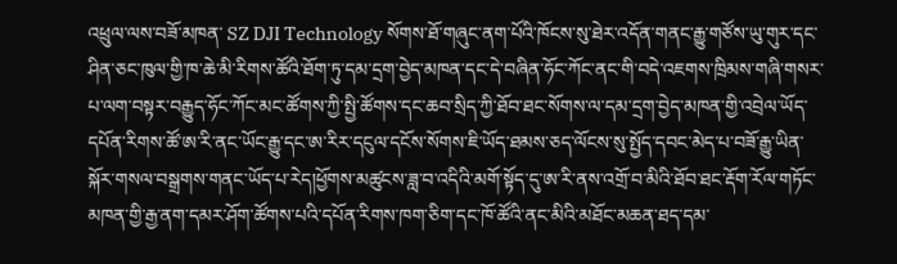འཕྲུལ་ལས་བཟོ་མཁན་ SZ DJI Technology སོགས་ཐོ་གཞུང་ནག་པོའི་ཁོངས་སུ་ཐེར་འདོན་གནང་རྒྱུ་གཙོས་ཡུ་གུར་དང་ཤིན་ཅང་ཁུལ་གྱི་ཁ་ཆེ་མི་རིགས་ཚོའི་ཐོག་ཏུ་དམ་དྲག་བྱེད་མཁན་དང་དེ་བཞིན་ཧོང་ཀོང་ནང་གི་བདེ་འཇགས་ཁྲིམས་གཞི་གསར་པ་ལག་བསྟར་བརྒྱུད་ཧོང་ཀོང་མང་ཚོགས་ཀྱི་སྤྱི་ཚོགས་དང་ཆབ་སྲིད་ཀྱི་ཐོབ་ཐང་སོགས་ལ་དམ་དྲག་བྱེད་མཁན་གྱི་འབྲེལ་ཡོད་དཔོན་རིགས་ཚོ་ཨ་རི་ནང་ཡོང་རྒྱུ་དང་ཨ་རིར་དངུལ་དངོས་སོགས་ཇི་ཡོད་ཐམས་ཅད་ལོངས་སུ་སྤྱོད་དབང་མེད་པ་བཟོ་རྒྱུ་ཡིན་སྐོར་གསལ་བསྒྲགས་གནང་ཡོད་པ་རེད།ཕྱོགས་མཚུངས་ཟླ་བ་འདིའི་མགོ་སྟོད་དུ་ཨ་རི་ནས་འགྲོ་བ་མིའི་ཐོབ་ཐང་རྡོག་རོལ་གཏོང་མཁན་གྱི་རྒྱ་ནག་དམར་ཤོག་ཚོགས་པའི་དཔོན་རིགས་ཁག་ཅིག་དང་ཁོ་ཚོའི་ནང་མིའི་མཐོང་མཆན་ཐད་དམ་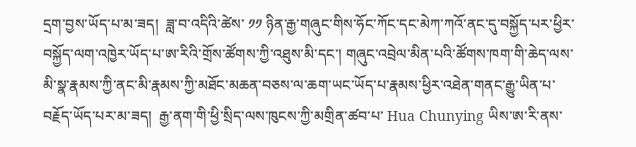དྲག་བྱས་ཡོད་པ་མ་ཟད།  ཟླ་བ་འདིའི་ཚེས་ ༡༡ ཉིན་རྒྱ་གཞུང་གིས་ཧོང་ཀོང་དང་མེཀ་ཀའོ་ནང་དུ་བསྐྱོད་པར་ཕྱིར་བསྐྱོད་ལག་འཁྱེར་ཡོད་པ་ཨ་རིའི་གྲོས་ཚོགས་ཀྱི་འཐུས་མི་དང་། གཞུང་འབྲེལ་མིན་པའི་ཚོགས་ཁག་གི་ཆེད་ལས་མི་སྣ་རྣམས་ཀྱི་ནང་མི་རྣམས་ཀྱི་མཐོང་མཆན་བཅས་ལ་ཆག་ཡང་ཡོད་པ་རྣམས་ཕྱིར་འཐེན་གནང་རྒྱུ་ཡིན་པ་བརྗོད་ཡོད་པར་མ་ཟད།  རྒྱ་ནག་གི་ཕྱི་སྲིད་ལས་ཁུངས་ཀྱི་མགྲིན་ཚབ་པ་ Hua Chunying ཡིས་ཨ་རི་ནས་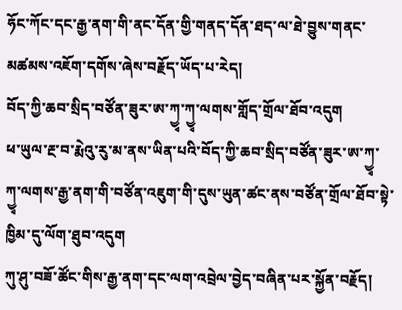ཧོང་ཀོང་དང་རྒྱ་ནག་གི་ནང་དོན་གྱི་གནད་དོན་ཐད་ལ་ཐེ་བྱུས་གནང་མཚམས་འཇོག་དགོས་ཞེས་བརྗོད་ཡོད་པ་རེད།
བོད་ཀྱི་ཆབ་སྲིད་བཙོན་ཟུར་ཨ་ཀྱྭ་ཀྱྭ་ལགས་གློད་གྲོལ་ཐོབ་འདུག
ཕ་ཡུལ་རྔ་བ་རྨེའུ་རུ་མ་ནས་ཡིན་པའི་བོད་ཀྱི་ཆབ་སྲིད་བཙོན་ཟུར་ཨ་ཀྱྭ་ཀྱྭ་ལགས་རྒྱ་ནག་གི་བཙོན་འཇུག་གི་དུས་ཡུན་ཚང་ནས་བཙོན་གྲོལ་ཐོབ་སྟེ་ཁྱིམ་དུ་ལོག་ཐུབ་འདུག
ཀུ་ཤུ་བཟོ་ཚོང་གིས་རྒྱ་ནག་དང་ལག་འབྲེལ་བྱེད་བཞིན་པར་སྐྱོན་བརྗོད།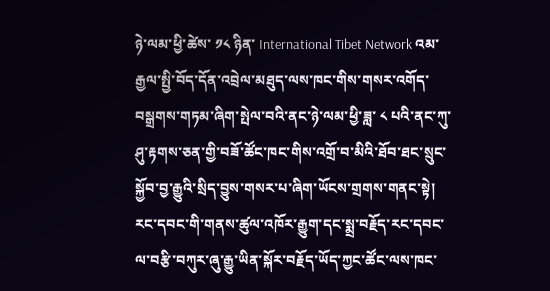ཉེ་ལམ་ཕྱི་ཚེས་ ༡༨ ཉིན་ International Tibet Network འམ་རྒྱལ་སྤྱི་བོད་དོན་འབྲེལ་མཐུད་ལས་ཁང་གིས་གསར་འགོད་བསྒྲགས་གཏམ་ཞིག་སྤེལ་བའི་ནང་ཉེ་ལམ་ཕྱི་ཟླ་ ༨ པའི་ནང་ཀུ་ཤུ་རྟགས་ཅན་གྱི་བཟོ་ཚོང་ཁང་གིས་འགྲོ་བ་མིའི་ཐོབ་ཐང་སྲུང་སྐྱོབ་བྱ་རྒྱུའི་སྲིད་བྱུས་གསར་པ་ཞིག་ཡོངས་གྲགས་གནང་སྟེ། རང་དབང་གི་གནས་ཚུལ་འཁོར་རྒྱུག་དང་སྨྲ་བརྗོད་རང་དབང་ལ་བརྩི་བཀུར་ཞུ་རྒྱུ་ཡིན་སྐོར་བརྗོད་ཡོད་ཀྱང་ཚོང་ལས་ཁང་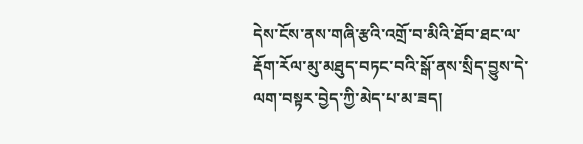དེས་ངོས་ནས་གཞི་རྩའི་འགྲོ་བ་མིའི་ཐོབ་ཐང་ལ་རྡོག་རོལ་མུ་མཐུད་བཏང་བའི་སྒོ་ནས་སྲིད་བྱུས་དེ་ལག་བསྟར་བྱེད་ཀྱི་མེད་པ་མ་ཟད།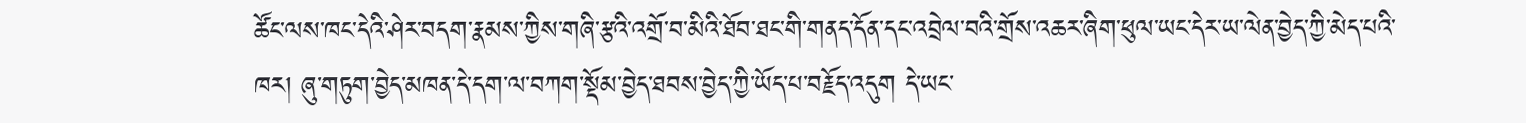ཚོང་ལས་ཁང་དེའི་ཤེར་བདག་རྣམས་ཀྱིས་གཞི་རྩའི་འགྲོ་བ་མིའི་ཐོབ་ཐང་གི་གནད་དོན་དང་འབྲེལ་བའི་གྲོས་འཆར་ཞིག་ཕུལ་ཡང་དེར་ཡ་ལེན་བྱེད་ཀྱི་མེད་པའི་ཁར། ཞུ་གཏུག་བྱེད་མཁན་དེ་དག་ལ་བཀག་སྡོམ་བྱེད་ཐབས་བྱེད་ཀྱི་ཡོད་པ་བརྗོད་འདུག དེ་ཡང་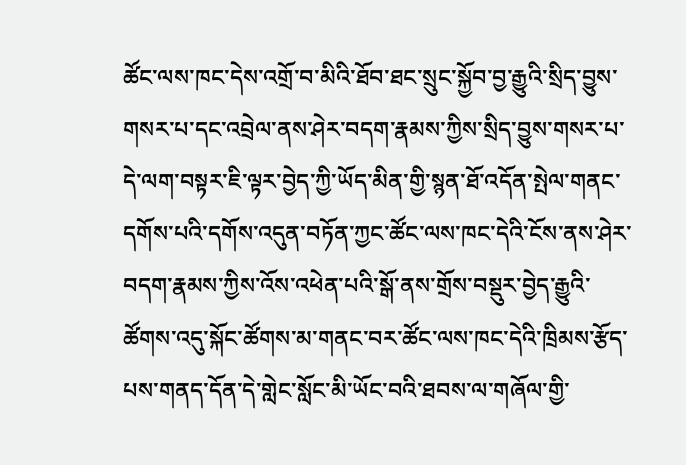ཚོང་ལས་ཁང་དེས་འགྲོ་བ་མིའི་ཐོབ་ཐང་སྲུང་སྐྱོབ་བྱ་རྒྱུའི་སྲིད་བྱུས་གསར་པ་དང་འབྲེལ་ནས་ཤེར་བདག་རྣམས་ཀྱིས་སྲིད་བྱུས་གསར་པ་དེ་ལག་བསྟར་ཇི་ལྟར་བྱེད་ཀྱི་ཡོད་མིན་གྱི་སྙན་ཐོ་འདོན་སྤེལ་གནང་དགོས་པའི་དགོས་འདུན་བཏོན་ཀྱང་ཚོང་ལས་ཁང་དེའི་ངོས་ནས་ཤེར་བདག་རྣམས་ཀྱིས་འོས་འཕེན་པའི་སྒོ་ནས་གྲོས་བསྡུར་བྱེད་རྒྱུའི་ཚོགས་འདུ་སྐོང་ཚོགས་མ་གནང་བར་ཚོང་ལས་ཁང་དེའི་ཁྲིམས་རྩོད་པས་གནད་དོན་དེ་གླེང་སློང་མི་ཡོང་བའི་ཐབས་ལ་གཞོལ་གྱི་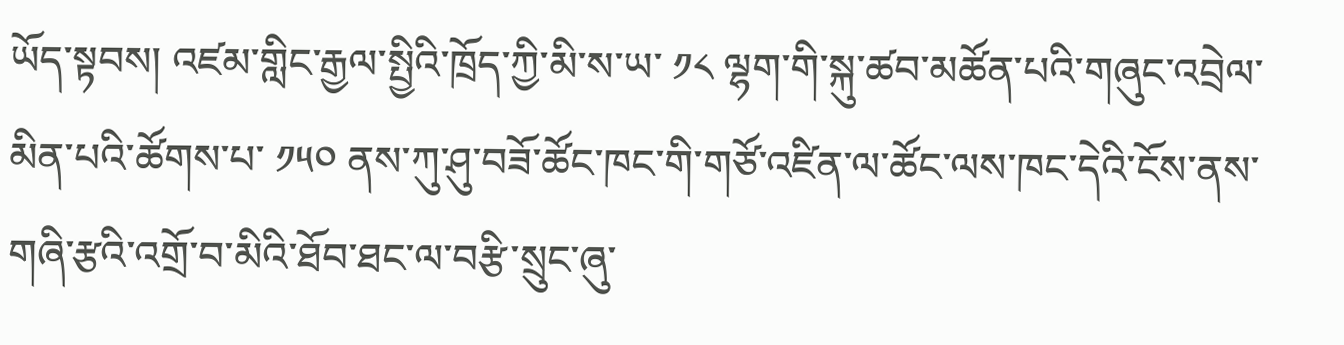ཡོད་སྟབས། འཛམ་གླིང་རྒྱལ་སྤྱིའི་ཁྲོད་ཀྱི་མི་ས་ཡ་ ༡༨ ལྷག་གི་སྐུ་ཚབ་མཚོན་པའི་གཞུང་འབྲེལ་མིན་པའི་ཚོགས་པ་ ༡༥༠ ནས་ཀུ་ཤུ་བཟོ་ཚོང་ཁང་གི་གཙོ་འཛིན་ལ་ཚོང་ལས་ཁང་དེའི་ངོས་ནས་གཞི་རྩའི་འགྲོ་བ་མིའི་ཐོབ་ཐང་ལ་བརྩི་སྲུང་ཞུ་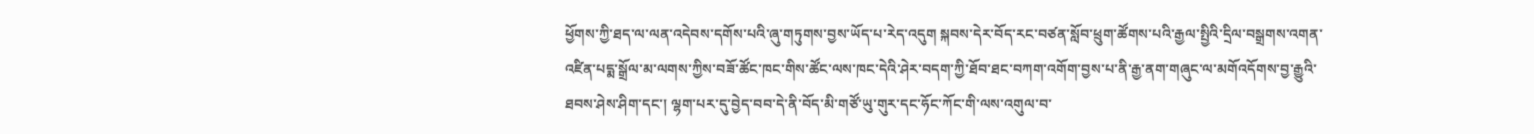ཕྱོགས་ཀྱི་ཐད་ལ་ལན་འདེབས་དགོས་པའི་ཞུ་གཏུགས་བྱས་ཡོད་པ་རེད་འདུག སྐབས་དེར་བོད་རང་བཙན་སློབ་ཕྲུག་ཚོགས་པའི་རྒྱལ་སྤྱིའི་དྲིལ་བསྒྲགས་འགན་འཛིན་པདྨ་སྒྲོལ་མ་ལགས་ཀྱིས་བཟོ་ཚོང་ཁང་གིས་ཚོང་ལས་ཁང་དེའི་ཤེར་བདག་ཀྱི་ཐོབ་ཐང་བཀག་འགོག་བྱས་པ་ནི་རྒྱ་ནག་གཞུང་ལ་མགོའདོགས་བྱ་རྒྱུའི་ཐབས་ཤེས་ཤིག་དང་། ལྷག་པར་དུ་བྱེད་བབ་དེ་ནི་བོད་མི་གཙོ་ཡུ་གུར་དང་ཧོང་ཀོང་གི་ལས་འགུལ་བ་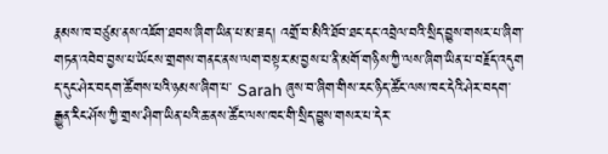རྣམས་ཁ་བཙུམ་ནས་འཇོག་ཐབས་ཞིག་ཡིན་པ་མ་ཟད། འགྲོ་བ་མིའི་ཐོབ་ཐང་དང་འབྲེལ་བའི་སྲིད་བྱུས་གསར་པ་ཞིག་གཏན་འབེབ་བྱས་པ་ཡོངས་གྲགས་གནང་ནས་ལག་བསྟར་མ་བྱས་པ་ནི་མགོ་གཉིས་ཀྱི་ལས་ཞིག་ཡིན་པ་བརྗོད་འདུག ད་དུང་ཤེར་བདག་ཚོགས་པའི་ཉམས་ཞིག་པ་ Sarah ཞུས་བ་ཞིག་གིས་རང་ཉིད་ཚོང་ལས་ཁང་དེའི་ཤེར་བདག་རྒྱུན་རིང་ཤོས་ཀྱི་གྲས་ཤིག་ཡིན་པའི་ཆ་ནས་ཚོང་ལས་ཁང་གི་སྲིད་བྱུས་གསར་པ་དེར་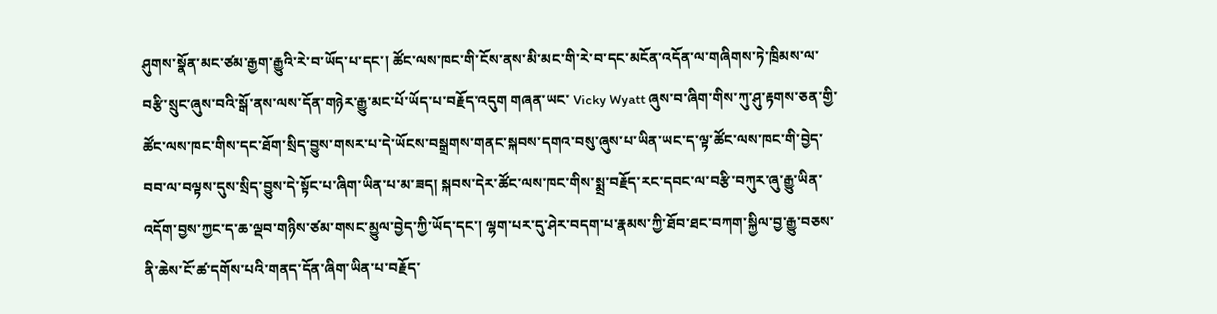ཤུགས་སྣོན་མང་ཙམ་རྒྱག་རྒྱུའི་རེ་བ་ཡོད་པ་དང་། ཚོང་ལས་ཁང་གི་ངོས་ནས་མི་མང་གི་རེ་བ་དང་མངོན་འདོན་ལ་གཞིགས་ཏེ་ཁྲིམས་ལ་བརྩི་སྲུང་ཞུས་བའི་སྒོ་ནས་ལས་དོན་གཉེར་རྒྱུ་མང་པོ་ཡོད་པ་བརྗོད་འདུག གཞན་ཡང་ Vicky Wyatt ཞུས་བ་ཞིག་གིས་ཀུ་ཤུ་རྟགས་ཅན་གྱི་ཚོང་ལས་ཁང་གིས་དང་ཐོག་སྲིད་བྱུས་གསར་པ་དེ་ཡོངས་བསྒྲགས་གནང་སྐབས་དགའ་བསུ་ཞུས་པ་ཡིན་ཡང་ད་ལྟ་ཚོང་ལས་ཁང་གི་བྱེད་བབ་ལ་བལྟས་དུས་སྲིད་བྱུས་དེ་སྟོང་པ་ཞིག་ཡིན་པ་མ་ཟད། སྐབས་དེར་ཚོང་ལས་ཁང་གིས་སྨྲ་བརྗོད་རང་དབང་ལ་བརྩི་བཀུར་ཞུ་རྒྱུ་ཡིན་འདོག་བྱས་ཀྱང་ད་ཆ་ལྡབ་གཉིས་ཙམ་གསང་མྱུལ་བྱེད་ཀྱི་ཡོད་དང་། ལྷག་པར་དུ་ཤེར་བདག་པ་རྣམས་ཀྱི་ཐོབ་ཐང་བཀག་སྐྱིལ་བྱ་རྒྱུ་བཅས་ནི་ཆེས་ངོ་ཚ་དགོས་པའི་གནད་དོན་ཞིག་ཡིན་པ་བརྗོད་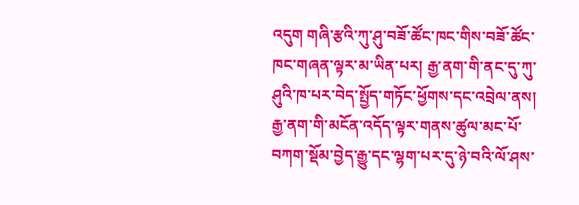འདུག གཞི་རྩའི་ཀུ་ཤུ་བཟོ་ཚོང་ཁང་གིས་བཟོ་ཚོང་ཁང་གཞན་ལྟར་མ་ཡིན་པར། རྒྱ་ནག་གི་ནང་དུ་ཀུ་ཤུའི་ཁ་པར་བེད་སྤྱོད་གཏོང་ཕྱོགས་དང་འབྲེལ་ནས། རྒྱ་ནག་གི་མངོན་འདོད་ལྟར་གནས་ཚུལ་མང་པོ་བཀག་སྡོམ་བྱེད་རྒྱུ་དང་ལྷག་པར་དུ་ཉེ་བའི་ལོ་ཤས་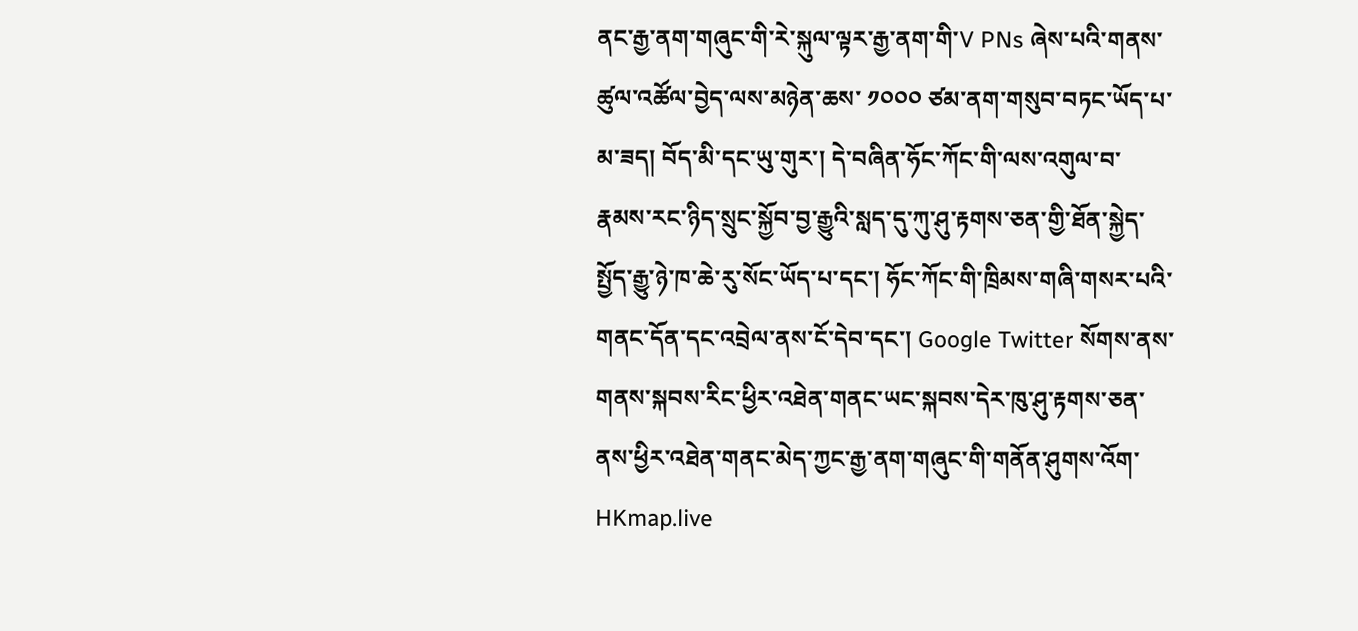ནང་རྒྱ་ནག་གཞུང་གི་རེ་སྐུལ་ལྟར་རྒྱ་ནག་གི་V PNs ཞེས་པའི་གནས་ཚུལ་འཚོལ་བྱེད་ལས་མཉེན་ཆས་ ༡༠༠༠ ཙམ་ནག་གསུབ་བཏང་ཡོད་པ་མ་ཟད། བོད་མི་དང་ཡུ་གུར་། དེ་བཞིན་ཧོང་ཀོང་གི་ལས་འགུལ་བ་རྣམས་རང་ཉིད་སྲུང་སྐྱོབ་བྱ་རྒྱུའི་སླད་དུ་ཀུ་ཤུ་རྟགས་ཅན་གྱི་ཐོན་སྐྱེད་སྤྱོད་རྒྱུ་ཉེ་ཁ་ཆེ་རུ་སོང་ཡོད་པ་དང་། ཧོང་ཀོང་གི་ཁྲིམས་གཞི་གསར་པའི་གནང་དོན་དང་འབྲེལ་ནས་ངོ་དེབ་དང་། Google Twitter སོགས་ནས་གནས་སྐབས་རིང་ཕྱིར་འཐེན་གནང་ཡང་སྐབས་དེར་ཁུ་ཤུ་རྟགས་ཅན་ནས་ཕྱིར་འཐེན་གནང་མེད་ཀྱང་རྒྱ་ནག་གཞུང་གི་གནོན་ཤུགས་འོག་ HKmap.live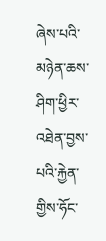ཞེས་པའི་མཉེན་ཆས་ཤིག་ཕྱིར་འཐེན་བྱས་པའི་རྐྱེན་གྱིས་ཧོང་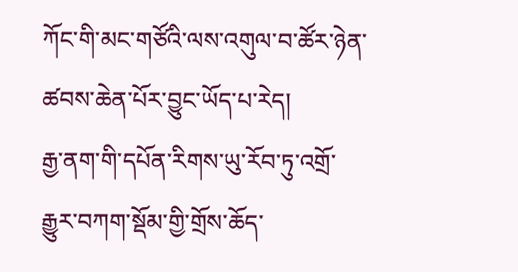ཀོང་གི་མང་གཙོའི་ལས་འགུལ་བ་ཚོར་ཉེན་ཚབས་ཆེན་པོར་བྱུང་ཡོད་པ་རེད།
རྒྱ་ནག་གི་དཔོན་རིགས་ཡུ་རོབ་ཏུ་འགྲོ་རྒྱུར་བཀག་སྡོམ་གྱི་གྲོས་ཆོད་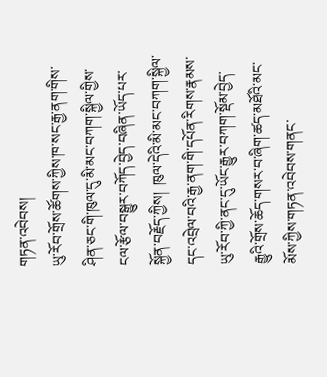གཏན་འབེབས།
ཡུ་རོབ་གྲོས་ཚོགས་ཀྱིས་ཁ་སང་རྒྱ་ནག་གིས་ཤིན་ཅང་གི་ཁུལ་དུ་མི་མང་བཀག་སྐྱིལ་གྱིས་ངལ་རྩོལ་བསྒྱུར་བཀོད་བྱེད་བཞིན་ཡོད་པར་སྐྱོན་བརྗོད་ཀྱིས།  ཁུལ་དེའི་མི་མང་བཀག་སྐྱིལ་དང་འབྲེལ་བའི་རྒྱ་ནག་གི་དཔོན་རིགས་རྣམས་ཡུ་རོབ་ཀྱི་ནང་དུ་ཡོང་རྒྱུར་བཀག་སྡོམ་བྱེད་རྒྱུའི་གྲོས་ཆོད་གསར་བ་ཞིག་ཚད་མཐོའི་མང་མོས་ཀྱིས་གཏན་འབེབས་གནང་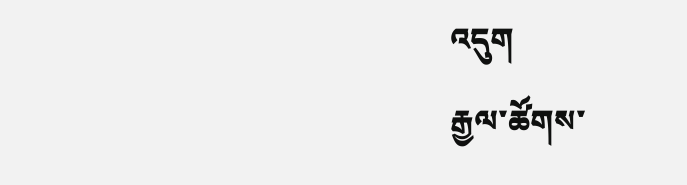འདུག
རྒྱལ་ཚོགས་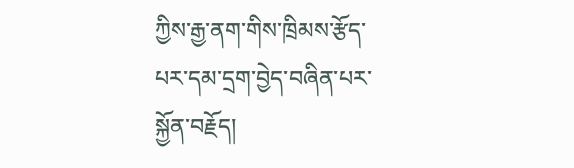ཀྱིས་རྒྱ་ནག་གིས་ཁྲིམས་རྩོད་པར་དམ་དྲག་བྱེད་བཞིན་པར་སྐྱོན་བརྗོད།